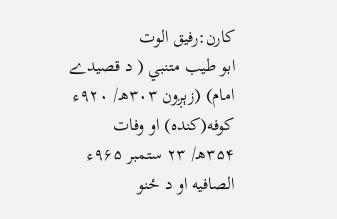کارن:رفيق الوت
ابو طيب متنبي ( د قصيدے امام) (زېږون ۳۰۳هـ/ ۹۲۰ء کوفه(کنده) او وفات ۳۵۴هـ/ ۲۳ ستمبر ۹۶۵ء الصافيه او د ځنو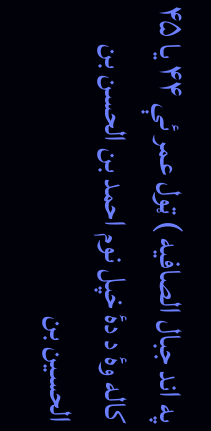په اند جبال الصافيه ) ټول عمر ئې ۴۴ يا ۴۵ کاله وۀ د دۀ خپل نوم احمد بن الحسن بن الحسين بن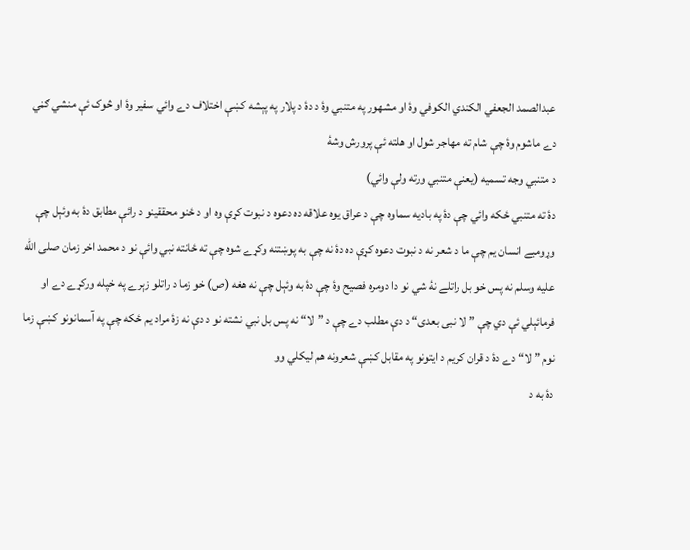عبدالصمد الجعفي الکندي الکوفي وۀ او مشهور په متنبي وۀ د دۀ د پلار په پېشه کښې اختلاف دے وائي سفير وۀ او څوک ئې منشي ګڼي دے ماشوم وۀ چې شام ته مهاجر شول او هلته ئې پرورش وشۀ
د متنبي وجه تسميه (يعنې متنبي ورته ولې وائي)
دۀ ته متنبي ځکه وائي چې دۀ په باديه سماوه چې د عراق يوه علاقه ده دعوه د نبوت کړې وه او د ځنو محققينو د رائې مطابق دۀ به وئېل چې وړومبے انسان يم چې ما د شعر نه د نبوت دعوه کړې ده دۀ نه چې به پوښتنه وکړے شوه چې ته ځانته نبي وائې نو د محمد اخر زمان صلی الله عليه وسلم نه پس خو بل راتلے نۀ شي نو دا دومره فصيح وۀ چې دۀ به وئېل چې نه هغه (ص) خو زما د راتلو زېرے په خپله ورکړے دے او فرمائېلي ئې دي چې ”لا نبی بعدی“ د دې مطلب دے چې د ”لا“ نه پس بل نبي نشته نو د دې نه زۀ مراد يم ځکه چې په آسمانونو کښې زما نوم ”لا“ دے دۀ د قران کريم د ايتونو په مقابل کښې شعرونه هم ليکلي وو
دۀ به د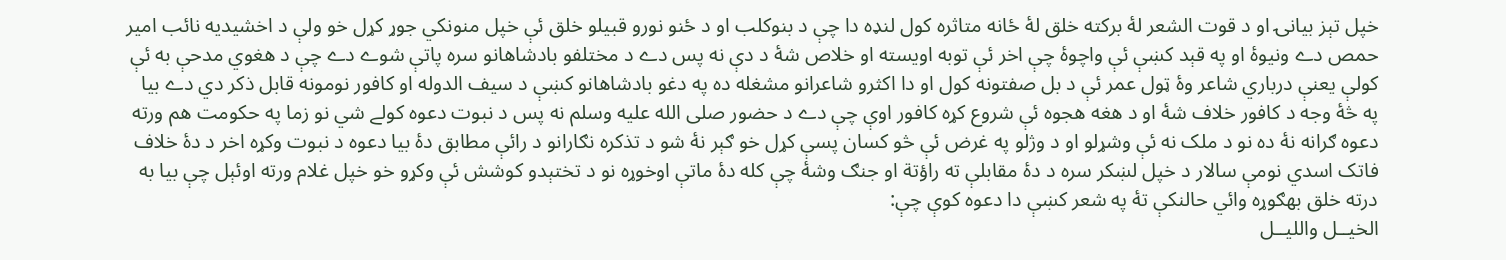خپل تېز بيانۍ او د قوت الشعر لۀ برکته خلق لۀ ځانه متاثره کول لنډه دا چې د بنوکلب او د ځنو نورو قبيلو خلق ئې خپل منونکي جوړ کړل خو ولې د اخشيديه نائب امير حمص دے ونيوۀ او په قېد کښې ئې واچوۀ چې اخر ئې توبه اويسته او خلاص شۀ د دې نه پس دے د مختلفو بادشاهانو سره پاتې شوے دے چې د هغوي مدحې به ئې کولې یعنې درباري شاعر وۀ ټول عمر ئې د بل صفتونه کول او دا اکثرو شاعرانو مشغله ده په دغو بادشاهانو کښې د سيف الدوله او کافور نومونه قابل ذکر دي دے بيا په څۀ وجه د کافور خلاف شۀ او د هغه هجوه ئې شروع کړه کافور اوې چې دے د حضور صلی الله علیه وسلم نه پس د نبوت دعوه کولے شي نو زما په حکومت هم ورته دعوه ګرانه نۀ ده نو د ملک نه ئې وشړلو او د وژلو په غرض ئې څو کسان پسې کړل خو ګېر نۀ شو د تذکره نګارانو د رائې مطابق دۀ بيا دعوه د نبوت وکړه اخر د دۀ خلاف فاتک اسدي نومې سالار د خپل لښکر سره د دۀ مقابلې ته راؤتة او جنګ وشۀ چې کله دۀ ماتې اوخوړه نو د تختېدو کوشش ئې وکړو خو خپل غلام ورته اوئېل چې بيا به درته خلق بهګوړه وائي حالنکې تۀ په شعر کښې دا دعوه کوې چې:
الخیــل والليــل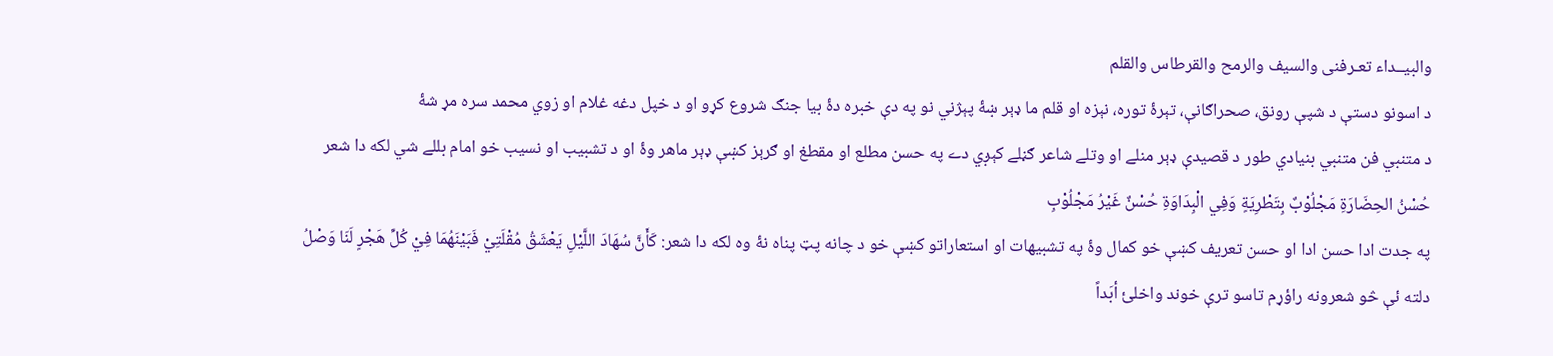والبيــداء تعـرفنی والسیف والرمح والقرطاس والقلم
د اسونو دستې د شپې رونق، صحراګانې، تېرۀ توره، نېزه او قلم ما ډېر ښۀ پېژني نو په دې خبره دۀ بيا جنګ شروع کړو او د خپل دغه غلام او زوي محمد سره مړ شۀ
د متنبي فن متنبي بنيادي طور د قصيدې ډېر منلے او وتلے شاعر ګڼلے کېږي دے په حسن مطلع او مقطغ او ګرېز کښې ډېر ماهر وۀ او د تشبيب او نسيب خو امام بللے شي لکه دا شعر
حُسْنُ الحِضَارَةِ مَجْلُوْبٌ بِتَطْرِيَةٍ وَفِي الْبِدَاوَةِ حُسْنٌ غَيْرُ مَجْلُوْبِ
په جدت ادا حسن ادا او حسن تعريف کښې خو کمال وۀ په تشبيهات او استعاراتو کښې خو د چانه پټ پناه نۀ وه لکه دا شعر: كَأَنَّ سُهَادَ اللَّيْلِ يَعْشَقُ مُقْلَتِيْ فَبَيْنَهُمَا فِيْ كُلِّ هَجْرٍ لَنَا وَصْلُ
دلته ئې څو شعرونه راؤړم تاسو ترې خوند واخلئ أبَداً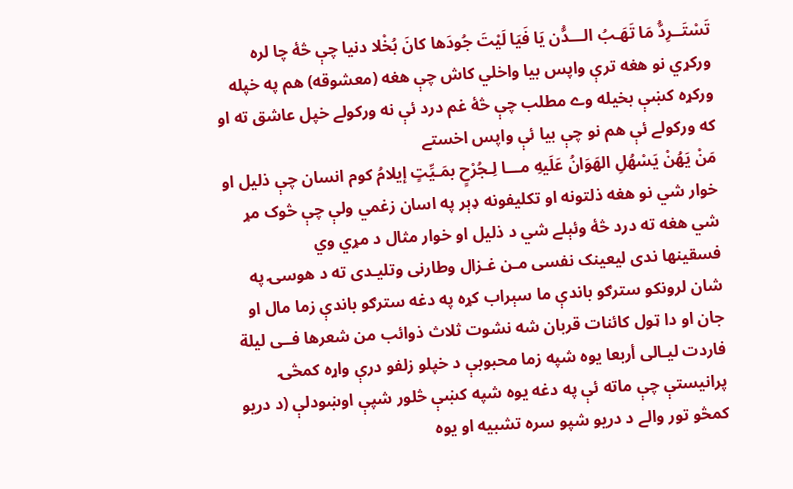تَسْتَــرِدُّ مَا تَهَـبُ الـــدُّن یَا فَيَا لَيْتَ جُودَها کانَ بُخْلا دنيا چې څۀ چا لره ورکړي نو هغه ترې واپس بيا واخلي کاش چې هغه (معشوقه) هم په خپله ورکړه کښې بخيله وے مطلب چې څۀ غم درد ئې نه ورکولے خپل عاشق ته او که ورکولے ئې هم نو چې بيا ئې واپس اخستے
مَنْ يَهُنْ يَسْهُلِ الهَوَانُ عَلَيهِ مـــا لِـجُرْحٍ بمَـیِّتٍ إيلامُ کوم انسان چې ذليل او خوار شي نو هغه ذلتونه او تکليفونه ډېر په اسان زغمي ولې چې څوک مړ شي هغه ته درد څۀ وئېلے شي د ذليل او خوار مثال د مړي وي
فسقينها ندی لیعینک نفسی مـن غـزال وطارنی وتليـدی ته د هوسۍ په شان لرونکو سترګو باندې ما سېراب کړه په دغه سترګو باندې زما مال او جان او دا ټول کائنات قربان شه نشوت ثلاث ذوائب من شعرها فــی لیلة فاردت لیـالی أربعا يوه شپه زما محبوبې د خپلو زلفو درې واړه کمڅۍ پرانيستې چې ماته ئې په دغه يوه شپه کښې څلور شپې اوښودلې (د دريو کمڅو تور والے د دريو شپو سره تشبيه او يوه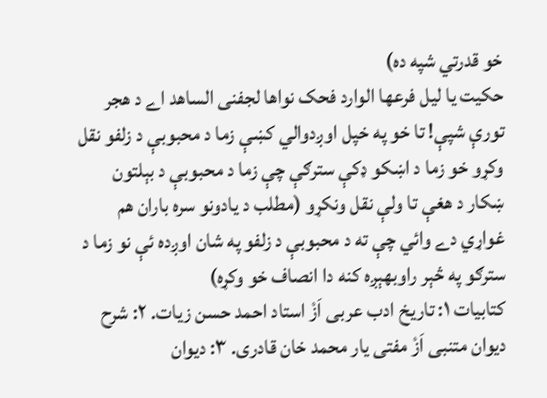خو قدرتي شپه ده)
حکيت يا ليل فرعها الوارد فحک نواها لجفنی الساهد اے د هجر تورې شپې! تا خو په خپل اوږدوالي کښې زما د محبوبې د زلفو نقل وکړو خو زما د اښکو ډکې سترګې چې زما د محبوبې د بېلتون ښکار د هغې تا ولې نقل ونکړو (مطلب د يادونو سره باران هم غواړي دے وائي چې ته د محبوبې د زلفو په شان اوږده ئې نو زما د سترګو په څېر راوبهېږه کنه دا انصاف خو وکړه)
کتابيات ۱: تاریخ ادب عربی اَزْ استاد احمد حسن زیات. ۲: شرح دیوان متنبی اَزْ مفتی یار محمد خان قادری. ۳: دیوان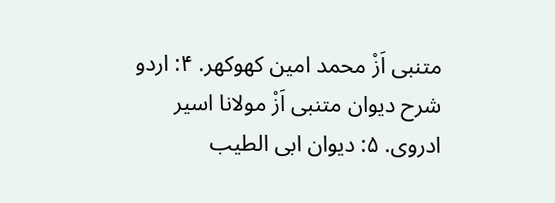متنبی اَزْ محمد امین کھوکھر. ۴: اردو شرح دیوان متنبی اَزْ مولانا اسیر ادروی. ۵: دیوان ابی الطیب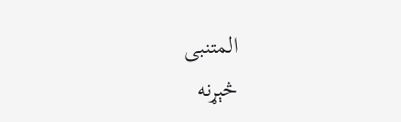المتنبی
څېړنه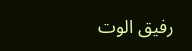رفيق الوت